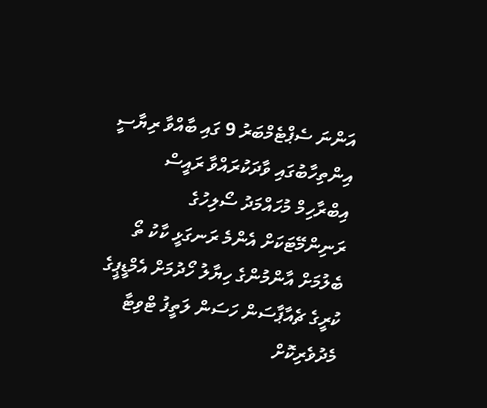އަންނަ ސެޕްޓެމްބަރު 9 ގައި ބާއްވާ ރިޔާސީ އިންތިހާބުގައި ވާދަކުރައްވާ ރައީސް އިބްރާހިމް މުހައްމަދު ސޯލިހުގެ ރަނިންމޭޓަކަށް އެންމެ ރަނގަޅީ ކާކު ތޯ ބެލުމަށް އާންމުންގެ ހިޔާލު ހޯދުމަށް އެމްޑީޕީގެ ކުރީގެ ޗެއާޕާސަން ހަސަން ލަތީފު ޓްވިޓާ މެދުވެރިކޮށް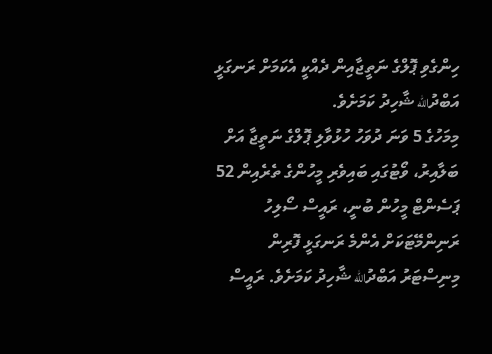ހިންގެވި ޕޮލްގެ ނަތީޖާއިން ދެއްކީ އެކަމަށް ރަނގަޅީ އަބްދުالله ޝާހިދު ކަމަށެވެ.
މިމަހުގެ 5 ވަނަ ދުވަހު ހުޅުވާލި ޕޮލްގެ ނަތީޖާ އަށް ބަލާއިރު، ވޯޓުގައި ބައިވެރި މީހުންގެ ތެރެއިން 52 ޕަސެންޓް މީހުން ބުނީ، ރައީސް ސޯލިހު ރަނިންމޭޓަކަށް އެންމެ ރަނގަޅީ ފޮރިން މިނިސްޓަރު އަބްދުالله ޝާހިދު ކަމަށެވެ. ރައީސް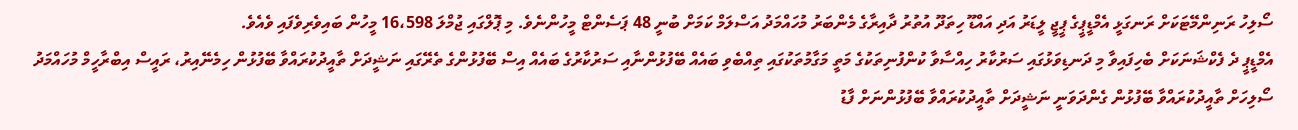ސޯލިހު ރަނިންމޭޓަކަށް ރަނގަޅީ އެމްޑީޕީގެ ޕީޖީ ލީޑަރު އަދި އައްޑޫ ހިތަދޫ އުތުރު ދާއިރާގެ މެންބަރު މުހައްމަދު އަސްލަމް ކަމަށް ބުނީ 48 ޕަސެންޓް މީހުންނެވެ. މި ޕޮލްގައި ޖުމްލަ 16،598 މީހުން ބައިވެރިވެފައި ވެއެވެ.
އެމްޑީޕީ ދެ ފެކްޝަނަކަށް ބެހިފައިވާ މި ދަނޑިވަޅުގައި ސަރުކާރު ހިއްސާވާ ކުންފުނިތަކުގެ މަތީ މަގާމުތަކުގައި ތިއްބެވި ބައެއް ބޭފުޅުންނާއި ސަރުކާރުގެ ބައެއް އިސް ބޭފުޅުންގެ ތެރޭގައި ނަޝީދަށް ތާއީދުކުރައްވާ ބޭފުޅުން ހިމެނޭއިރު، ރައީސް އިބްރާހީމް މުހައްމަދު ސޯލިހަށް ތާއީދުކުރައްވާ ބޭފުޅުން ގެންދަވަނީ ނަޝީދަށް ތާއީދުކުރައްވާ ބޭފުޅުންނަށް ފާޑު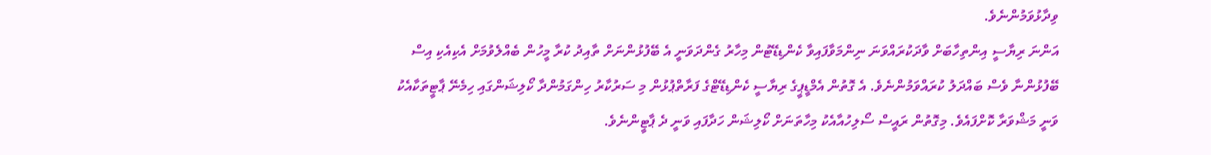ވިދާޅުވަމުންނެވެ.
އަންނަ ރިޔާސީ އިންތިހާބަށް ވާދަކުރައްވަނަ ނިންމަވާފައިވާ ކެންޑިޑޭޓުން މިހާރު ގެންދަވަނީ އެ ބޭފުޅުންނަށް ތާއިދު ކުރާ މީހުން ބެއްލެވުމަށް އެކިއެކި އިސް ބޭފުޅުންނާ ވެސް ބައްދަލު ކުރައްވަމުންނެވެ. އެ ގޮތުން އެމްޑީޕީގެ ރިޔާސީ ކެންޑިޑޭޓްގެ ފަރާތްޕުޅުން މި ސަރުކާރު ހިންގަމުންދާ ކޯލިޝަންގައި ހިމެނޭ ޕާޓީތަކާއެކު ވަނީ މަޝްވަރާ ކޮށްފައެވެ. މިގޮތުން ރައީސް ސޯލިހުއާއެކު މިހާތަނަށް ކޯލިޝަން ހަދާފައި ވަނީ ދެ ޕާޓީންނެވެ.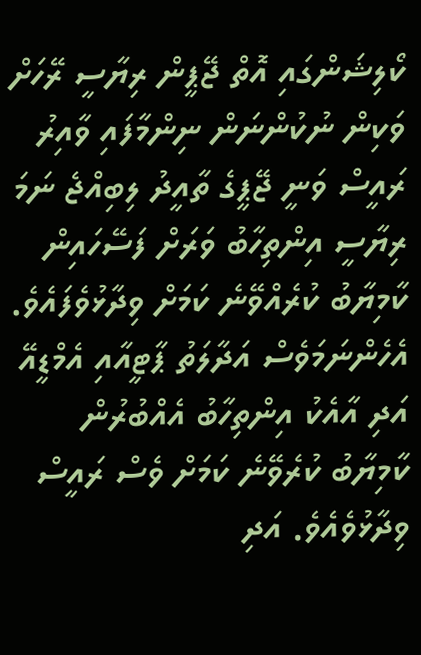ކޯލިޝަންގައި އޮތް ޖޭޕީން ރިޔާސީ ރޭހަށް ވަކިން ނުކުންނަން ނިންމާފައި ވާއިރު ރައީސް ވަނީ ޖޭޕީގެ ތާއީދު ލިބިއްޖެ ނަމަ ރިޔާސީ އިންތިހާބު ވަރަށް ފަސޭހައިން ކާމިޔާބު ކުރެއްވޭނެ ކަމަށް ވިދާޅުވެފައެވެ. އެހެންނަމަވެސް އަދާލަތު ޕާޓީއާއި އެމްޑީއޭ އަދި އާއެކު އިންތިހާބު އެއްބުރުން ކާމިޔާބު ކުރެވޭނެ ކަމަށް ވެސް ރައީސް ވިދާޅުވެއެވެ. އަދި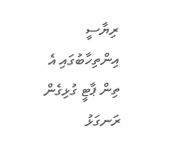ރިޔާސީ އިންތިހާބުގައި އެ ތިން ޕާޓީ ގުޅިގެން ރަނގަޅު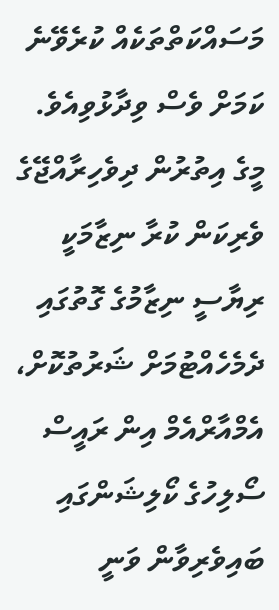މަސައްކަތްތަކެއް ކުރެވޭނެ ކަމަށް ވެސް ވިދާޅުވިއެވެ.
މީގެ އިތުރުން ދިވެހިރާއްޖޭގެ ވެރިކަން ކުރާ ނިޒާމަކީ ރިޔާސީ ނިޒާމުގެ ގޮތުގައި ދެމެހެއްޓުމަށް ޝަރުތުކޮށް، އެމްއާރްއެމް އިން ރައީސް ސޯލިހުގެ ކޯލިޝަންގައި ބައިވެރިވާން ވަނީ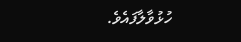ހުޅުވާލާފައެވެ.